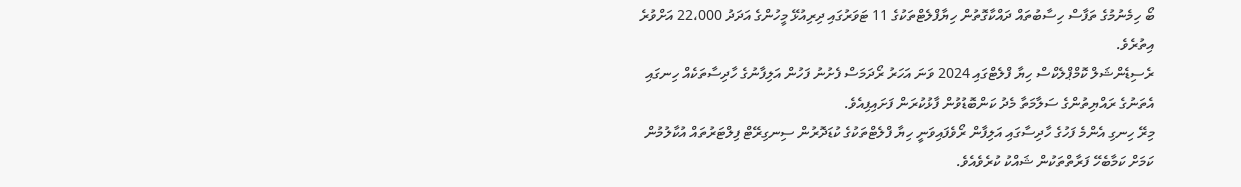ބޯ ހިމެނުމުގެ ތަފާސް ހިސާބުތައް ދައްކާގޮތުން ހިޔާފްލެޓްތަކުގެ 11 ޓަވަރުގައި ދިރިއުޅޭ މީހުންގެ އަދަދު 22،000 އަށްވުރެ އިތުރެވެ.
ރެސިޑެންޝަލް ކޮމްޕްލެކްސް ހިޔާ ފްލެޓްގައި 2024 ވަނަ އަހަރު ރޯދަމަސް ފެށުނު ފަހުން އަލިފާނުގެ ހާދިސާތަކެއް ހިނގައި އެތަނުގެ ރައްޔިތުންގެ ސަލާމަތާ މެދު ކަންބޮޑުވުން ފާޅުކުރަން ފަށައިފިއެވެ.
މިރޭ ހިނގި އެންމެ ފަހުގެ ހާދިސާގައި އަލިފާން ރޯވެފައިވަނީ ހިޔާ ފްލެޓްތަކުގެ ކުޑަދޮރުން ސިނގިރޭޓް ފިލްޓަރުތައް އުކާލުމުން ކަމަށް ކަމާބެހޭ ފަރާތްތަކުން ޝައްކު ކުރެވެއެވެ.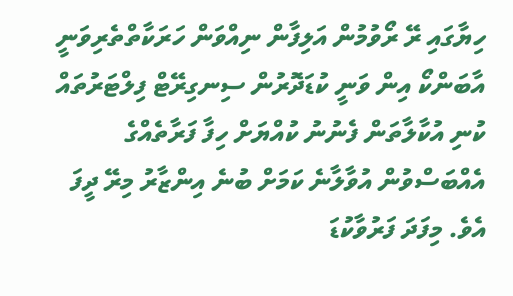ހިޔާގައި ރޭ ރޯވުމުން އަލިފާން ނިއްވަން ހަރަކާތްތެރިވަނީ
އާބަންކޯ އިން ވަނީ ކުޑަދޮރުން ސިނގިރޭޓް ފިލްޓަރުތައް ކުނި އުކާލާތަން ފެނުނު ކުއްޔަށް ހިފާ ފަރާތެއްގެ އެއްބަސްވުން އުވާލާނެ ކަމަށް ބުނެ އިންޒާރު މިރޭ ދީފަ އެވެ. މިފަދަ ފަރުވާކުޑަ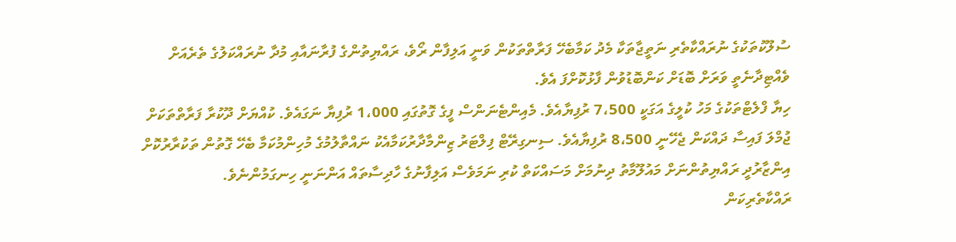ސުލޫކުތަކުގެ ނުރައްކާތެރި ނަތީޖާތަކާ މެދު ކަމާބެހޭ ފަރާތްތަކުން ވަނީ އަލިފާން ރޯވެ، ރައްޔިތުންގެ ފުރާނައާއި މުދާ ނުރައްކަލުގެ ތެރެއަށް ވެއްޓިދާނެތީ ވަރަށް ބޮޑަށް ކަންބޮޑުވުން ފާޅުކޮށްފަ އެވެ.
ހިޔާ ފްލެޓްތަކުގެ މަހު ކުލީގެ އަގަކީ 7،500 ރުފިޔާއެވެ. މެއިންޓެނަންސް ފީގެ ގޮތުގައި 1،000 ރުފިޔާ ނަގައެވެ. ކުއްޔަށް ދޫކުރާ ފަރާތްތަކަށް ޖުމްލަ ފައިސާ ދައްކަން ޖެހޭނީ 8،500 ރުފިޔާއެވެ. ސިނގިރޭޓް ފިލްޓަރު ޒިންމާދާރުކަމާއެކު ނައްތާލުމުގެ މުހިންމުކަމާ ބެހޭ ގޮތުން ތަކުރާރުކޮށް އިންޒާރުދީ ރައްޔިތުންނަށް މައުލޫމާތު ދިނުމަށް މަސައްކަތް ކުރި ނަމަވެސް އަލިފާނުގެ ހާދިސާތައް އަންނަނީ ހިނގަމުންނެވެ.
ރައްކާތެރިކަން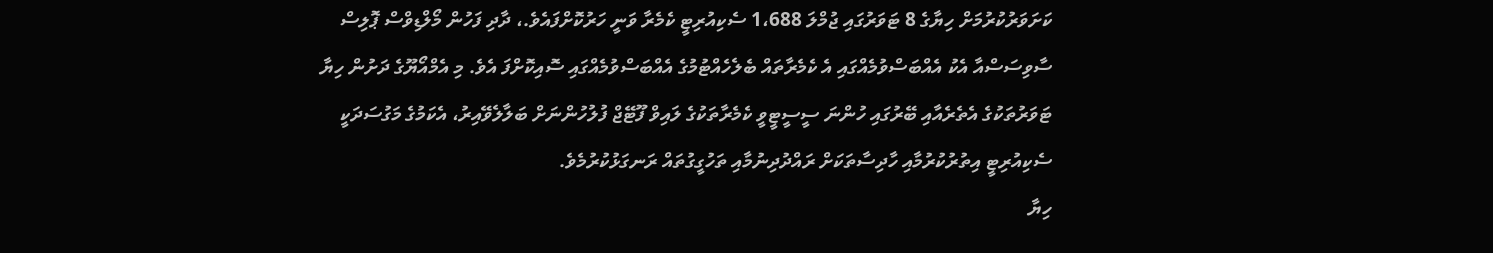ކަށަވަރުކުރުމަށް ހިޔާގެ 8 ޓަވަރުގައި ޖުމްލަ 1،688 ސެކިއުރިޓީ ކެމެރާ ވަނީ ހަރުކޮށްފައެވެ.، ދާދި ފަހުން މޯލްޑިވްސް ޕޮލިސް ސާވިސަސްއާ އެކު އެއްބަސްވުމެއްގައި އެ ކެމެރާތައް ބެލެހެއްޓުމުގެ އެއްބަސްވުމެއްގައި ސޮއިކޮށްފަ އެވެ. މި އެމްއޯޔޫގެ ދަށުން ހިޔާ ޓަވަރުތަކުގެ އެތެރެއާއި ބޭރުގައި ހުންނަ ސީސީޓީވީ ކެމެރާތަކުގެ ލައިވް ފޫޓޭޖް ފުލުހުންނަށް ބަލާލެވޭއިރު، އެކަމުގެ މަގުސަދަކީ ސެކިއުރިޓީ އިތުރުކުރުމާއި ހާދިސާތަކަށް ރައްދުދިނުމާއި ތަހުގީގުތައް ރަނގަޅުކުރުމެވެ.
ހިޔާ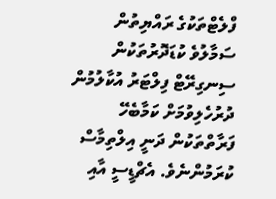ފްލެޓްތަކުގެ ރައްޔިތުން ސަމާލުވެ ކުޑަދޮރުތަކުން ސިނގިރޭޓް ފިލްޓަރު އުކާލުމުން ދުރުހެލިވުމަށް ކަމާބެހޭ ފަރާތްތަކުން ދަނީ އިލްތިމާސް ކުރަމުންނެވެ. އެޗްޑީސީ އާއި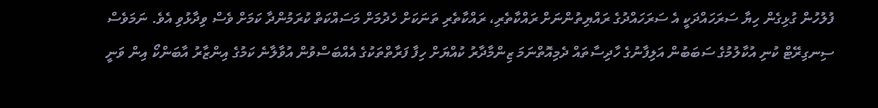ފުލުހުން ގުޅިގެން ހިޔާ ސަރަހައްދަކީ އެ ސަރަހައްދުގެ ރައްޔިތުންނަށް ރައްކާތެރި، ރައްކާތެރި ތަނަކަށް ހެދުމަށް މަސައްކަތް ކުރަމުންދާ ކަމަށް ވެސް ވިދާޅުވި އެވެ. ނަމަވެސް ސިނގިރޭޓް ކުނި އުކާލުމުގެ ސަބަބުން އަލިފާނުގެ ހާދިސާތައް ދެމިއޮތްނަމަ ޒިންމާދާރު ކުއްޔަށް ހިފާ ފަރާތްތަކުގެ އެއްބަސްވުން އުވާލާނެ ކަމުގެ އިންޒާރު އާބަންކޯ އިން ވަނީ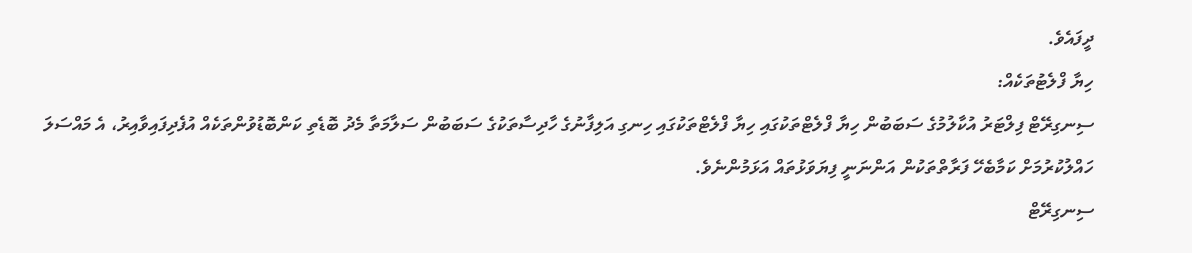ދީފައެވެ.
ހިޔާ ފްލެޓުތަކެއް:
ސިނގިރޭޓް ފިލްޓަރު އުކާލުމުގެ ސަބަބުން ހިޔާ ފްލެޓްތަކުގައި ހިޔާ ފްލެޓްތަކުގައި ހިނގި އަލިފާނުގެ ހާދިސާތަކުގެ ސަބަބުން ސަލާމަތާ މެދު ބޮޑެތި ކަންބޮޑުވުންތަކެއް އުފެދިފައިވާއިރު، އެ މައްސަލަ ހައްލުކުރުމަށް ކަމާބެހޭ ފަރާތްތަކުން އަންނަނީ ފިޔަވަޅުތައް އަޅަމުންނެވެ.
ސިނގިރޭޓް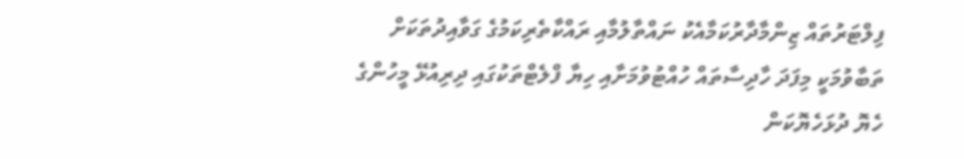ފިލްޓަރުތައް ޒިންމާދާރުކަމާއެކު ނައްތާލުމާއި ރައްކާތެރިކަމުގެ ގަވާއިދުތަކަށް ތަބާވުމަކީ މިފަދަ ހާދިސާތައް ހުއްޓުވުމަށާއި ހިޔާ ފްލެޓްތަކުގައި ދިރިއުޅޭ މީހުންގެ ހެޔޮ ދުޅަހެޔޮކަން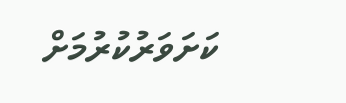ކަށަވަރުކުރުމަށް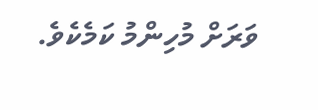ވަރަށް މުހިންމު ކަމެކެވެ.